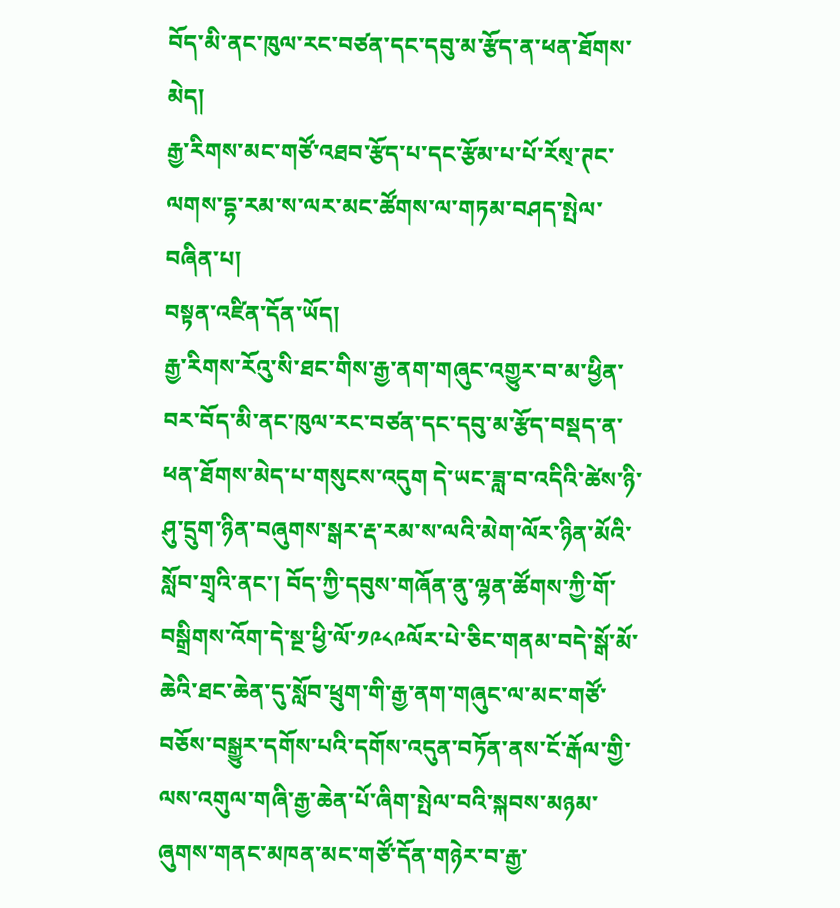བོད་མི་ནང་ཁུལ་རང་བཙན་དང་དབུ་མ་རྩོད་ན་ཕན་ཐོགས་མེད།
རྒྱ་རིགས་མང་གཙོ་འཐབ་རྩོད་པ་དང་རྩོམ་པ་པོ་རོས྄་ཊང་ལགས་དྷ་རམ་ས་ལར་མང་ཚོགས་ལ་གཏམ་བཤད་སྤེལ་བཞིན་པ།
བསྟན་འཛིན་དོན་ཡོད།
རྒྱ་རིགས་རོའུ་སི་ཐང་གིས་རྒྱ་ནག་གཞུང་འགྱུར་བ་མ་ཕྱིན་བར་བོད་མི་ནང་ཁུལ་རང་བཙན་དང་དབུ་མ་རྩོད་བསྡད་ན་ཕན་ཐོགས་མེད་པ་གསུངས་འདུག དེ་ཡང་ཟླ་བ་འདིའི་ཚེས་ཉི་ཤུ་དྲུག་ཉིན་བཞུགས་སྒར་རྡ་རམ་ས་ལའི་མེག་ལོར་ཉིན་མོའི་སློབ་གྲྭའི་ནང་། བོད་ཀྱི་དབུས་གཞོན་ནུ་ལྷན་ཚོགས་ཀྱི་གོ་བསྒྲིགས་འོག་དེ་སྔ་ཕྱི་ལོ་༡༩༨༩ལོར་པེ་ཅིང་གནམ་བདེ་སྒོ་མོ་ཆེའི་ཐང་ཆེན་དུ་སློབ་ཕྲུག་གི་རྒྱ་ནག་གཞུང་ལ་མང་གཙོ་བཅོས་བསྒྱུར་དགོས་པའི་དགོས་འདུན་བཏོན་ནས་ངོ་རྒོལ་གྱི་ལས་འགུལ་གཞི་རྒྱ་ཆེན་པོ་ཞིག་སྤེལ་བའི་སྐབས་མཉམ་ཞུགས་གནང་མཁན་མང་གཙོ་དོན་གཉེར་བ་རྒྱ་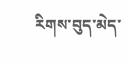རིགས་བུད་མེད་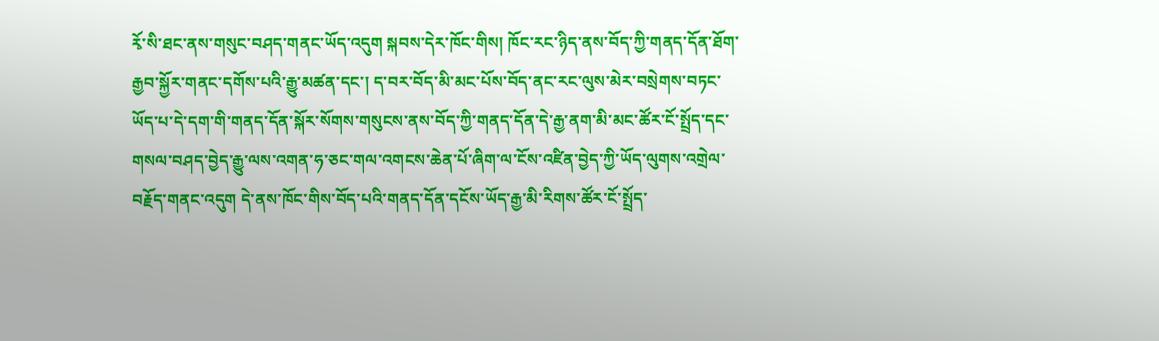རྭོ་སི་ཐང་ནས་གསུང་བཤད་གནང་ཡོད་འདུག སྐབས་དེར་ཁོང་གིས། ཁོང་རང་ཉིད་ནས་བོད་ཀྱི་གནད་དོན་ཐོག་རྒྱབ་སྐྱོར་གནང་དགོས་པའི་རྒྱུ་མཚན་དང་། ད་བར་བོད་མི་མང་པོས་བོད་ནང་རང་ལུས་མེར་བསྲེགས་བཏང་ཡོད་པ་དེ་དག་གི་གནད་དོན་སྐོར་སོགས་གསུངས་ནས་བོད་ཀྱི་གནད་དོན་དེ་རྒྱ་ནག་མི་མང་ཚོར་ངོ་སྤྲོད་དང་གསལ་བཤད་བྱེད་རྒྱུ་ལས་འགན་ཧ་ཅང་གལ་འགངས་ཆེན་པོ་ཞིག་ལ་ངོས་འཛིན་བྱེད་ཀྱི་ཡོད་ལུགས་འགྲེལ་བརྗོད་གནང་འདུག དེ་ནས་ཁོང་གིས་བོད་པའི་གནད་དོན་དངོས་ཡོད་རྒྱ་མི་རིགས་ཚོར་ངོ་སྤྲོད་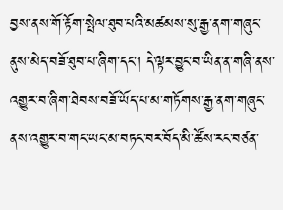བྱས་ནས་གོ་རྟོག་སྤེལ་ཐུབ་པའི་མཚམས་སུ་རྒྱ་ནག་གཞུང་ནུས་མེད་བཟོ་ཐུབ་པ་ཞིག་དང་། དེ་ལྟར་བྱུང་བ་ཡིན་ན་གཞི་ནས་འགྱུར་བ་ཞིག་ཐེབས་བཟོ་ཡོད་པ་མ་གཏོགས་རྒྱ་ནག་གཞུང་ནས་འགྱུར་བ་གང་ཡང་མ་བཏང་བར་བོད་མི་ཚོས་རང་བཙན་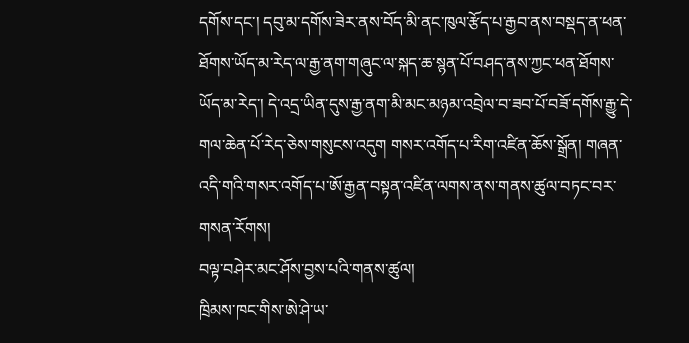དགོས་དང་། དབུ་མ་དགོས་ཟེར་ནས་བོད་མི་ནང་ཁུལ་རྩོད་པ་རྒྱབ་ནས་བསྡད་ན་ཕན་ཐོགས་ཡོད་མ་རེད་ལ་རྒྱ་ནག་གཞུང་ལ་སྐད་ཆ་སྙན་པོ་བཤད་ནས་ཀྱང་ཕན་ཐོགས་ཡོད་མ་རེད་། དེ་འདྲ་ཡིན་དུས་རྒྱ་ནག་མི་མང་མཉམ་འབྲེལ་བ་ཟབ་པོ་བཟོ་དགོས་རྒྱུ་དེ་གལ་ཆེན་པོ་རེད་ཅེས་གསུངས་འདུག གསར་འགོད་པ་རིག་འཛིན་ཆོས་སྒྲོན། གཞན་འདི་གའི་གསར་འགོད་པ་ཨོ་རྒྱན་བསྟན་འཛིན་ལགས་ནས་གནས་ཚུལ་བཏང་བར་གསན་རོགས།
བལྟ་བཤེར་མང་ཤོས་བྱས་པའི་གནས་ཚུལ།
ཁྲིམས་ཁང་གིས་ཨེ་ཤེ་ཡ་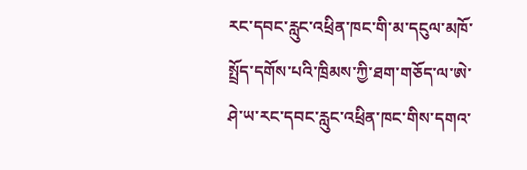རང་དབང་རླུང་འཕྲིན་ཁང་གི་མ་དངུལ་མཁོ་སྤྲོད་དགོས་པའི་ཁྲིམས་ཀྱི་ཐག་གཅོད་ལ་ཨེ་ཤེ་ཡ་རང་དབང་རླུང་འཕྲིན་ཁང་གིས་དགའ་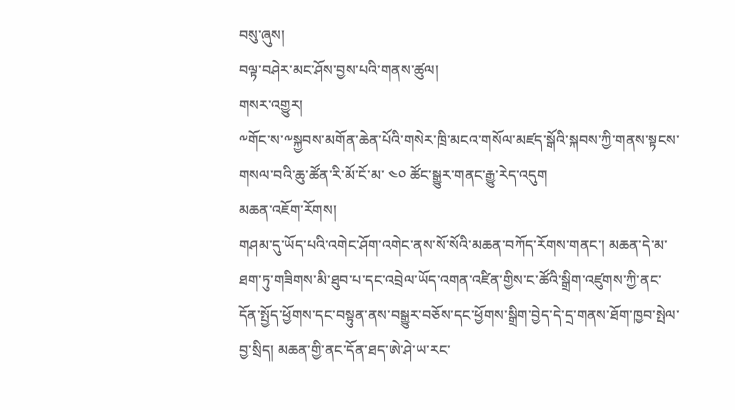བསུ་ཞུས།
བལྟ་བཤེར་མང་ཤོས་བྱས་པའི་གནས་ཚུལ།
གསར་འགྱུར།
༸གོང་ས་༸སྐྱབས་མགོན་ཆེན་པོའི་གསེར་ཁྲི་མངའ་གསོལ་མཛད་སྒོའི་སྐབས་ཀྱི་གནས་སྟངས་གསལ་བའི་ཆུ་ཚོན་རི་མོ་ངོ་མ་ ༤༠ ཚོང་སྒྱུར་གནང་རྒྱུ་རེད་འདུག
མཆན་འཇོག་རོགས།
གཤམ་དུ་ཡོད་པའི་འགེང་ཤོག་འགེང་ནས་སོ་སོའི་མཆན་བཀོད་རོགས་གནང་། མཆན་དེ་མ་ཐག་ཏུ་གཟིགས་མི་ཐུབ་པ་དང་འབྲེལ་ཡོད་འགན་འཛིན་གྱིས་ང་ཚོའི་སྒྲིག་འཛུགས་ཀྱི་ནང་དོན་སྤྱོད་ཕྱོགས་དང་བསྟུན་ནས་བསྒྱུར་བཅོས་དང་ཕྱོགས་སྒྲིག་བྱེད་དེ་དྲ་གནས་ཐོག་ཁྱབ་སྤེལ་བྱ་སྲིད། མཆན་གྱི་ནང་དོན་ཐད་ཨེ་ཤེ་ཡ་རང་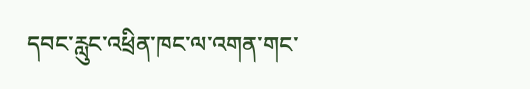དབང་རླུང་འཕྲིན་ཁང་ལ་འགན་གང་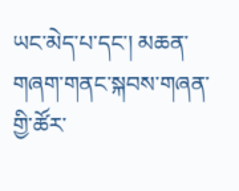ཡང་མེད་པ་དང་། མཆན་གཞག་གནང་སྐབས་གཞན་གྱི་ཚོར་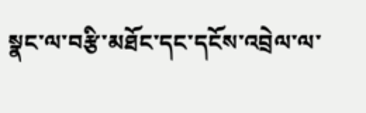སྣང་ལ་བརྩི་མཐོང་དང་དངོས་འབྲེལ་ལ་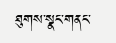ཐུགས་སྣང་གནང་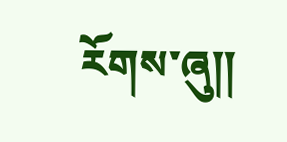རོགས་ཞུ༎